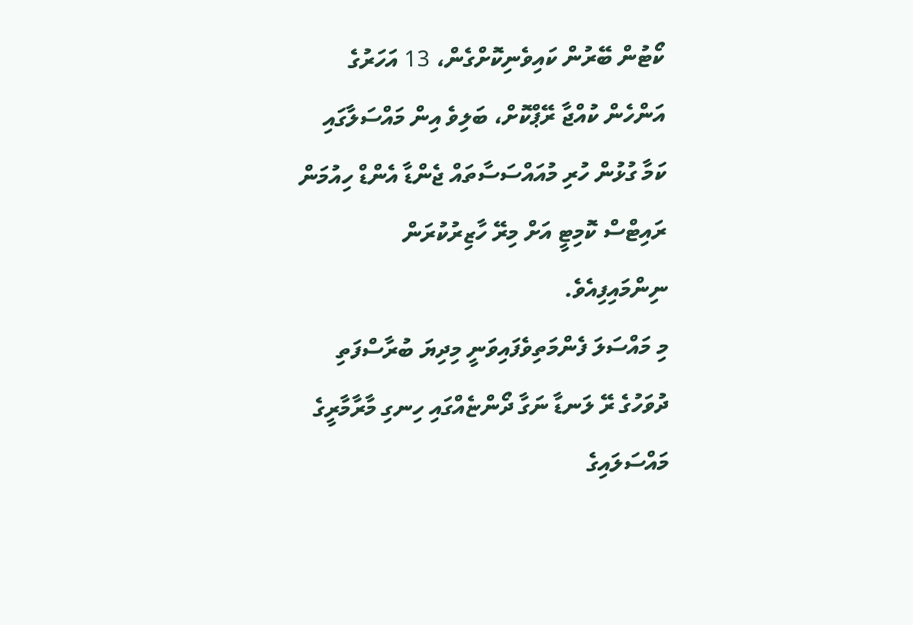ކޯޓުން ބޭރުން ކައިވެނިކޮށްގެން، 13 އަހަރުގެ އަންހެން ކުއްޖާ ރޭޕްކޮށް، ބަލިވެ އިން މައްސަލާގައި ކަމާ ގުޅުން ހުރި މުއައްސަސާތައް ޖެންޑާ އެންޑް ހިއުމަން ރައިޓްސް ކޮމިޓީ އަށް މިރޭ ހާޒިރުކުރަން ނިންމައިފިއެވެ.
މި މައްސަލަ ފެންމަތިވެފައިވަނީ މިދިޔަ ބުރާސްފަތި ދުވަހުގެ ރޭ ލަނޑާ ނަގާ ދޯންޏެއްގައި ހިނގި މާރާމާރީގެ މައްސަލައިގެ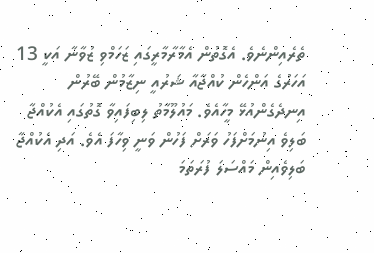ތެރެއިންނެވެ. އެގޮތުން އެމާރާމާރީގައި ޒަހަމްވި ޒުވާނާ އަކީ 13 އަހަރުގެ އަންހެން ކުއްޖާއާ ޝަރުއީ ނިޒާމުން ބޭރުން އިނދެގެންއުޅޭ މީހާއެވެ. މައުލޫމާތު ލިބިފައިވާ ގޮތުގައި އެކުއްޖާ ބަލިވެ އިނުމަށްފަހު ވަރަށް ފަހުން ވަނީ ވިހާފަ އެވެ. އަދި އެކުއްޖާ ބަލިވެއިން މައްސަލަ ފުރަތަމަ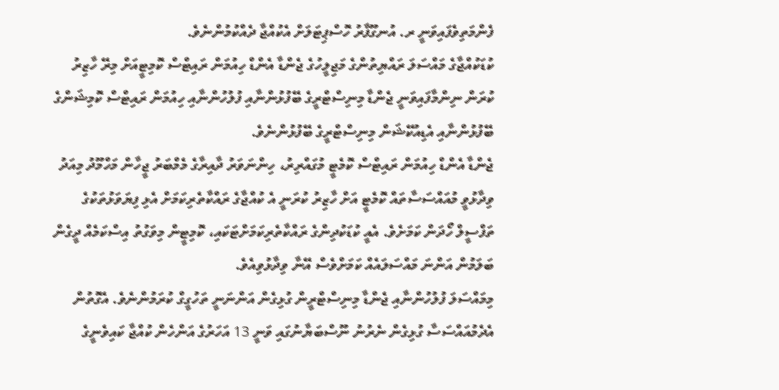ފެންމަތިވެފައިވަނީ ރ. އުނގޫފާރު ހޮސްޕިޓަލަށް އެކުއްޖާ ދެއްކުމުންނެވެ.
ކުޑަކުއްޖާގެ މައްސަލަ ރައްޔިތުންގެ މަޖިލީހުގެ ޖެންޑާ އެންޑް ހިއުމަން ރައިޓްސް ކޮމިޓީއަށް މިރޭ ހާޒިރު ކުރަން ނިންމާފައިވަނީ ޖެންޑާ މިނިސްޓްރީގެ ބޭފުޅުންނާއި ފުލުހުންނާއި ހިއުމަން ރައިޓްސް ކޮމިޝަންގެ ބޭފުޅުންނާއި އެޑިއުކޭޝަން މިނިސްޓްރީގެ ބޭފުޅުންނެވެ.
ޖެންޑާ އެންޑް ހިއުމަން ރައިޓްސް ކޮމެޓީ މުގައްރިރު، ހިންނަވަރު ދާއިރާގެ މެމްބަރު ޖީހާން މަހްމޫދު މިއަދު ވިދާޅުވީ މުއައްސަސާތައް ކޮމެޓީ އަށް ހާޒިރު ކުރަނީ އެ ކުއްޖާގެ ރައްކާތެރިކަމަށް އެޅި ފިޔަވަޅުތަކުގެ ތަފްސީލް ހޯދަން ކަމަށެވެ. އެއީ ކުޑަކުދިންގެ ރައްކާތެރިކަމަށްޓަކައި، ކޮމިޓީން މިވަގުތު އިސްކަމެއް ދީގެން ބަލަމުން އަންނަ މައްސަލައެއް ކަމަށްވެސް އޭނާ ވިދާޅުވިއެވެ.
މިމައްސަލަ ފުލުހުންނާއި ޖެންޑާ މިނިސްޓްރީން ގުޅިގެން އަންނަނީ ތަހުގީގް ކުރަމުންނެވެ. އެގޮތުން އެދެމުއައްސަސާ ގުޅިގެން ނެރުނު ނޫސްބަޔާނުގައި ވަނީ 13 އަހަރުގެ އަންހެން ކުއްޖާ ކައިވެނީގެ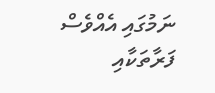ނަމުގައި އެއްވެސް ފަރާތަކާއި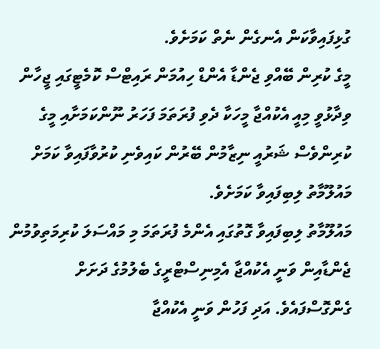ގުޅިފައިވާކަން އެނގެން ނެތް ކަމަށެވެ.
މީގެ ކުރިން ބޭއްވި ޖެންޑާ އެންޑް ހިއުމަން ރައިޓްސް ކޮމެޓީގައި ޖީހާން ވިދާޅުވީ މިއީ އެކުއްޖާ މީހަކާ ދެވި ފުރަތަމަ ފަހަރު ނޫންކަމަށާއި މީގެ ކުރިންވެސް ޝަރުއީ ނިޒާމުން ބޭރުން ކައިވެނި ކުރުވާފައިވާ ކަމަށް މައުލޫމާތު ލިބިފައިވާ ކަމަށެވެ.
މައުލޫމާތު ލިބިފައިވާ ގޮތުގައި އެންމެ ފުރަތަމަ މި މައްސަލަ ކުރިމަތިވުމުން ޖެންޑާއިން ވަނީ އެކުއްޖާ އެމިނިސްޓްރީގެ ބެލުމުގެ ދަށަށް ގެންގޮސްފައެވެ. އަދި ފަހުން ވަނީ އެކުއްޖާ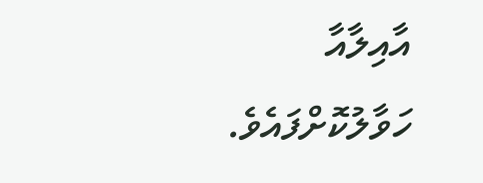އާއިލާއާ ހަވާލުކޮށްފައެވެ.